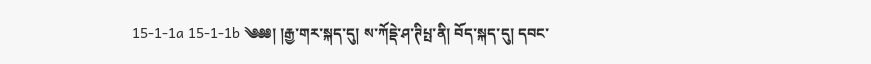15-1-1a 15-1-1b ༄༅༅། །རྒྱ་གར་སྐད་དུ། ས་ཀོདྡེ་ཤ་ཊིཔྤ་ནི། བོད་སྐད་དུ། དབང་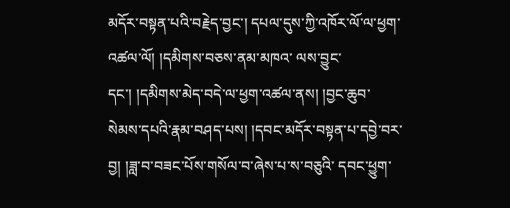མདོར་བསྟན་པའི་བརྗེད་བྱང་། དཔལ་དུས་ཀྱི་འཁོར་ལོ་ལ་ཕྱག་འཚལ་ལོ། །དམིགས་བཅས་ནམ་མཁའ་ ལས་བྱུང་དང་། །དམིགས་མེད་བདེ་ལ་ཕྱག་འཚལ་ནས། །བྱང་ཆུབ་སེམས་དཔའི་རྣམ་བཤད་པས། །དབང་མདོར་བསྟན་པ་དབྱེ་བར་བྱ། །ཟླ་བ་བཟང་པོས་གསོལ་བ་ཞེས་པ་ས་བཅུའི་ དབང་ཕྱུག་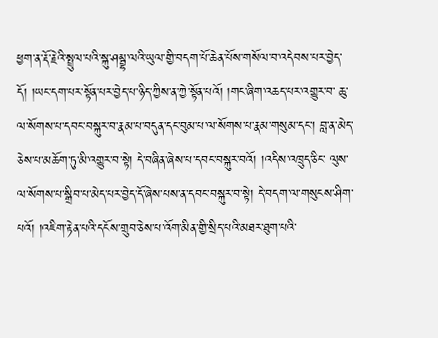ཕྱག་ན་རྡོ་རྗེའི་སྤྲུལ་པའི་སྐུ་ཤམྦྷ་ལའི་ཡུལ་གྱི་བདག་པོ་ཆེན་པོས་གསོལ་བ་འདེབས་པར་བྱེད་དོ། །ཡང་དག་པར་སྟོན་པར་བྱེད་པ་ཉིད་ཀྱིས་ན་ཀྱེ་སྟོན་པའོ། །གང་ཞིག་འཆད་པར་འགྱུར་བ་ ཆུ་ལ་སོགས་པ་དབང་བསྐུར་བ་རྣམ་པ་བདུན་དང་བུམ་པ་ལ་སོགས་པ་རྣམ་གསུམ་དང་། བླ་ན་མེད་ཅེས་པ་མཆོག་ཏུ་མི་འགྱུར་བ་སྟེ། དེ་བཞིན་ཞེས་པ་དབང་བསྐུར་བའོ། །འདིས་འཁྲུད་ཅིང་ ལུས་ལ་སོགས་པ་སྒྲིབ་པ་མེད་པར་བྱེད་དོ་ཞེས་པས་ན་དབང་བསྐུར་བ་སྟེ། དེ་བདག་ལ་གསུངས་ཤིག་པའོ། །འཇིག་རྟེན་པའི་དངོས་གྲུབ་ཅེས་པ་འོག་མིན་གྱི་སྲིད་པའི་མཐར་ཐུག་པའི་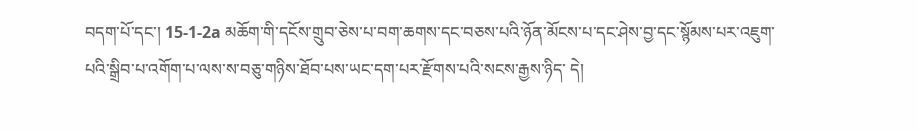བདག་པོ་དང་། 15-1-2a མཆོག་གི་དངོས་གྲུབ་ཅེས་པ་བག་ཆགས་དང་བཅས་པའི་ཉོན་མོངས་པ་དང་ཤེས་བྱ་དང་སྙོམས་པར་འཇུག་པའི་སྒྲིབ་པ་འགོག་པ་ལས་ས་བཅུ་གཉིས་ཐོབ་པས་ཡང་དག་པར་རྫོགས་པའི་སངས་རྒྱས་ཉིད་ དེ།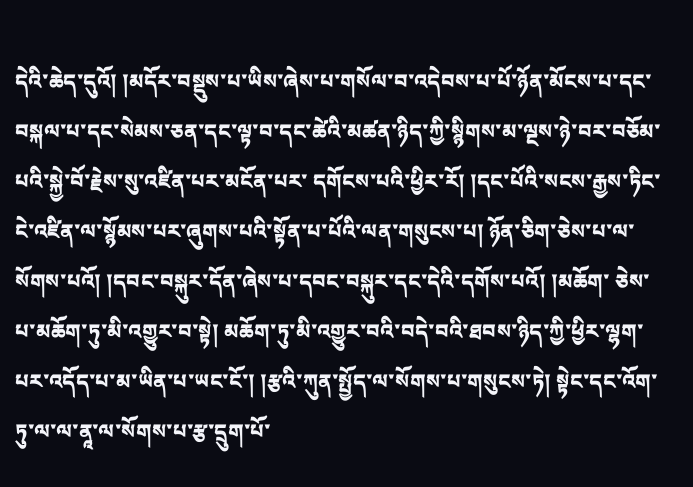དེའི་ཆེད་དུའོ། །མདོར་བསྡུས་པ་ཡིས་ཞེས་པ་གསོལ་བ་འདེབས་པ་པོ་ཉོན་མོངས་པ་དང་བསྐལ་པ་དང་སེམས་ཅན་དང་ལྟ་བ་དང་ཚེའི་མཚན་ཉིད་ཀྱི་སྙིགས་མ་ལྔས་ཉེ་བར་བཅོམ་པའི་སྐྱེ་བོ་རྗེས་སུ་འཛིན་པར་མངོན་པར་ དགོངས་པའི་ཕྱིར་རོ། །དང་པོའི་སངས་རྒྱས་ཏིང་ངེ་འཛིན་ལ་སྙོམས་པར་ཞུགས་པའི་སྟོན་པ་པོའི་ལན་གསུངས་པ། ཉོན་ཅིག་ཅེས་པ་ལ་སོགས་པའོ། །དབང་བསྐུར་དོན་ཞེས་པ་དབང་བསྐུར་དང་དེའི་དགོས་པའོ། །མཆོག་ ཅེས་པ་མཆོག་ཏུ་མི་འགྱུར་བ་སྟེ། མཆོག་ཏུ་མི་འགྱུར་བའི་བདེ་བའི་ཐབས་ཉིད་ཀྱི་ཕྱིར་ལྷག་པར་འདོད་པ་མ་ཡིན་པ་ཡང་ངོ་། །རྩའི་ཀུན་སྤྱོད་ལ་སོགས་པ་གསུངས་ཏེ། སྟེང་དང་འོག་ཏུ་ལ་ལ་ནཱ་ལ་སོགས་པ་རྩ་དྲུག་པོ་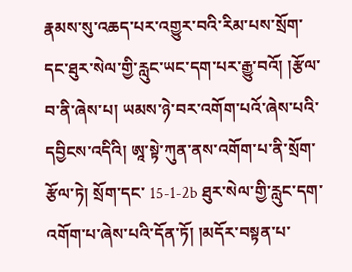རྣམས་སུ་འཆད་པར་འགྱུར་བའི་རིམ་པས་སྲོག་དང་ཐུར་སེལ་གྱི་རླུང་ཡང་དག་པར་རྒྱུ་བའོ། །རྩོལ་བ་ནི་ཞེས་པ། ཡམས་ཉེ་བར་འགོག་པའོ་ཞེས་པའི་དབྱིངས་འདིའི། ཨཱ་སྟེ་ཀུན་ནས་འགོག་པ་ནི་སྲོག་རྩོལ་ཏེ། སྲོག་དང་ 15-1-2b ཐུར་སེལ་གྱི་རླུང་དག་འགོག་པ་ཞེས་པའི་དོན་ཏོ། །མདོར་བསྟན་པ་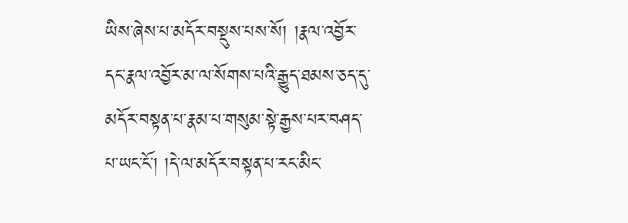ཡིས་ཞེས་པ་མདོར་བསྡུས་པས་སོ། །རྣལ་འབྱོར་དང་རྣལ་འབྱོར་མ་ལ་སོགས་པའི་རྒྱུད་ཐམས་ཅད་དུ་མདོར་བསྟན་པ་རྣམ་པ་གསུམ་སྟེ་རྒྱས་པར་བཤད་པ་ཡང་ངོ་། །དེ་ལ་མདོར་བསྟན་པ་རང་མིང་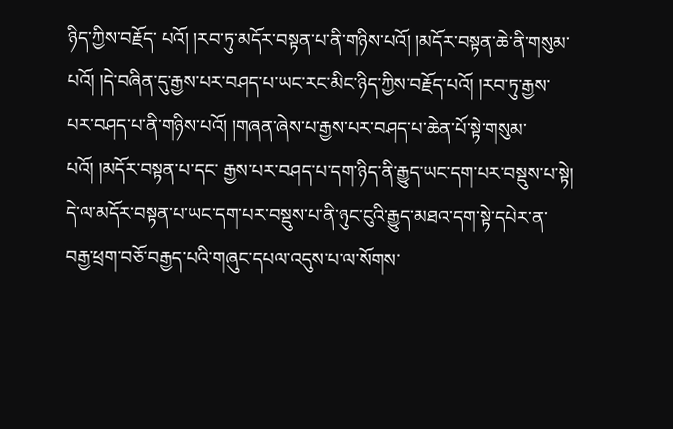ཉིད་ཀྱིས་བརྗོད་ པའོ། །རབ་ཏུ་མདོར་བསྟན་པ་ནི་གཉིས་པའོ། །མདོར་བསྟན་ཆེ་ནི་གསུམ་པའོ། །དེ་བཞིན་དུ་རྒྱས་པར་བཤད་པ་ཡང་རང་མིང་ཉིད་ཀྱིས་བརྗོད་པའོ། །རབ་ཏུ་རྒྱས་པར་བཤད་པ་ནི་གཉིས་པའོ། །གཞན་ཞེས་པ་རྒྱས་པར་བཤད་པ་ཆེན་པོ་སྟེ་གསུམ་པའོ། །མདོར་བསྟན་པ་དང་ རྒྱས་པར་བཤད་པ་དག་ཉིད་ནི་རྒྱུད་ཡང་དག་པར་བསྡུས་པ་སྟེ། དེ་ལ་མདོར་བསྟན་པ་ཡང་དག་པར་བསྡུས་པ་ནི་ཉུང་ངུའི་རྒྱུད་མཐའ་དག་སྟེ་དཔེར་ན་བརྒྱ་ཕྲག་བཅོ་བརྒྱད་པའི་གཞུང་དཔལ་འདུས་པ་ལ་སོགས་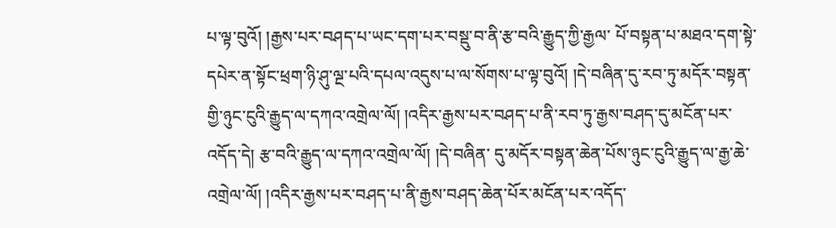པ་ལྟ་བུའོ། །རྒྱས་པར་བཤད་པ་ཡང་དག་པར་བསྡུ་བ་ནི་རྩ་བའི་རྒྱུད་ཀྱི་རྒྱལ་ པོ་བསྟན་པ་མཐའ་དག་སྟེ་དཔེར་ན་སྟོང་ཕྲག་ཉི་ཤུ་ལྔ་པའི་དཔལ་འདུས་པ་ལ་སོགས་པ་ལྟ་བུའོ། །དེ་བཞིན་དུ་རབ་ཏུ་མདོར་བསྟན་གྱི་ཉུང་ངུའི་རྒྱུད་ལ་དཀའ་འགྲེལ་ལོ། །འདིར་རྒྱས་པར་བཤད་པ་ནི་རབ་ཏུ་རྒྱས་བཤད་དུ་མངོན་པར་འདོད་དེ། རྩ་བའི་རྒྱུད་ལ་དཀའ་འགྲེལ་ལོ། །དེ་བཞིན་ དུ་མདོར་བསྟན་ཆེན་པོས་ཉུང་ངུའི་རྒྱུད་ལ་རྒྱ་ཆེ་འགྲེལ་ལོ། །འདིར་རྒྱས་པར་བཤད་པ་ནི་རྒྱས་བཤད་ཆེན་པོར་མངོན་པར་འདོད་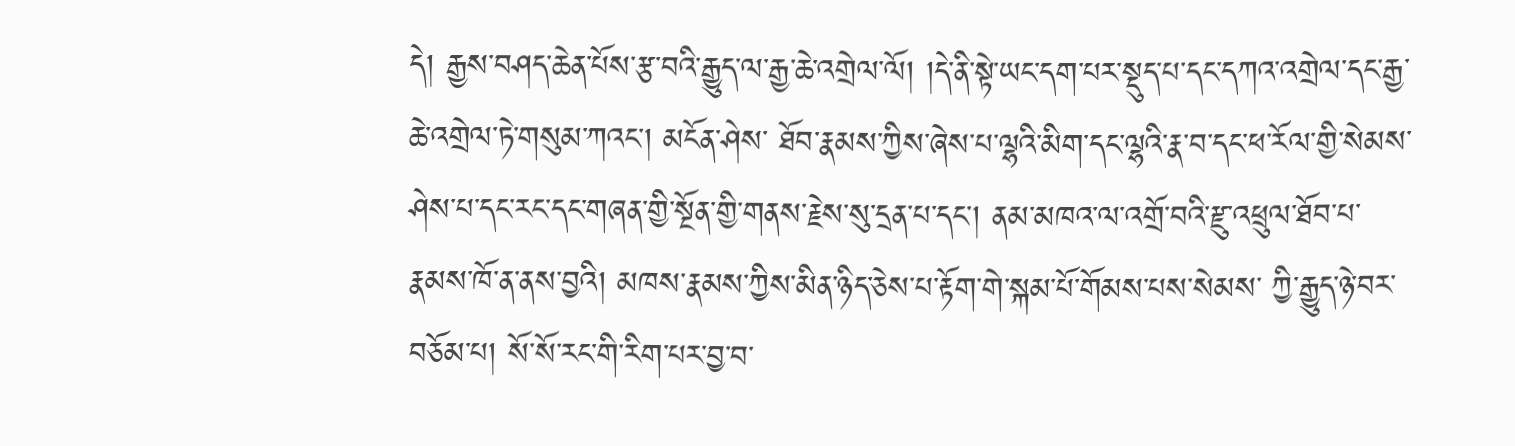དེ། རྒྱས་བཤད་ཆེན་པོས་རྩ་བའི་རྒྱུད་ལ་རྒྱ་ཆེ་འགྲེལ་ལོ། །དེ་ནི་སྟེ་ཡང་དག་པར་སྡུད་པ་དང་དཀའ་འགྲེལ་དང་རྒྱ་ཆེ་འགྲེལ་ཏེ་གསུམ་ཀའང་། མངོན་ཤེས་ ཐོབ་རྣམས་ཀྱིས་ཞེས་པ་ལྷའི་མིག་དང་ལྷའི་རྣ་བ་དང་ཕ་རོལ་གྱི་སེམས་ཤེས་པ་དང་རང་དང་གཞན་གྱི་སྔོན་གྱི་གནས་རྗེས་སུ་དྲན་པ་དང་། ནམ་མཁའ་ལ་འགྲོ་བའི་རྫུ་འཕྲུལ་ཐོབ་པ་རྣམས་ཁོ་ན་ནས་བྱའི། མཁས་རྣམས་ཀྱིས་མིན་ཉིད་ཅེས་པ་རྟོག་གེ་སྐམ་པོ་གོམས་པས་སེམས་ ཀྱི་རྒྱུད་ཉེ་བར་བཅོམ་པ། སོ་སོ་རང་གི་རིག་པར་བྱ་བ་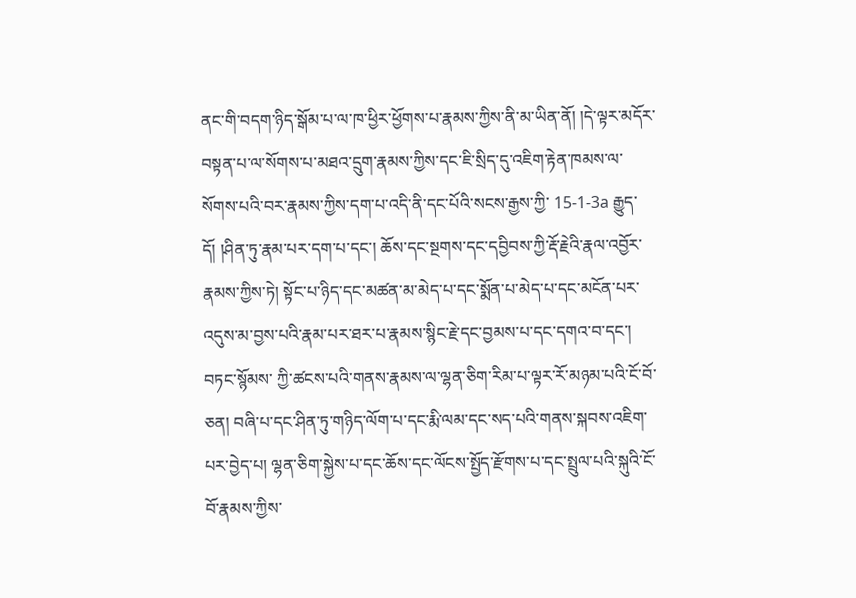ནང་གི་བདག་ཉིད་སྒོམ་པ་ལ་ཁ་ཕྱིར་ཕྱོགས་པ་རྣམས་ཀྱིས་ནི་མ་ཡིན་ནོ། །དེ་ལྟར་མདོར་བསྟན་པ་ལ་སོགས་པ་མཐའ་དྲུག་རྣམས་ཀྱིས་དང་ཇི་སྲིད་དུ་འཇིག་རྟེན་ཁམས་ལ་སོགས་པའི་བར་རྣམས་ཀྱིས་དག་པ་འདི་ནི་དང་པོའི་སངས་རྒྱས་ཀྱི་ 15-1-3a རྒྱུད་དོ། །ཤིན་ཏུ་རྣམ་པར་དག་པ་དང་། ཆོས་དང་སྔགས་དང་དབྱིབས་ཀྱི་རྡོ་རྗེའི་རྣལ་འབྱོར་རྣམས་ཀྱིས་ཏེ། སྟོང་པ་ཉིད་དང་མཚན་མ་མེད་པ་དང་སྨོན་པ་མེད་པ་དང་མངོན་པར་འདུས་མ་བྱས་པའི་རྣམ་པར་ཐར་པ་རྣམས་སྙིང་རྗེ་དང་བྱམས་པ་དང་དགའ་བ་དང་། བཏང་སྙོམས་ ཀྱི་ཚངས་པའི་གནས་རྣམས་ལ་ལྷན་ཅིག་རིམ་པ་ལྟར་རོ་མཉམ་པའི་ངོ་བོ་ཅན། བཞི་པ་དང་ཤིན་ཏུ་གཉིད་ལོག་པ་དང་རྨི་ལམ་དང་སད་པའི་གནས་སྐབས་འཇིག་པར་བྱེད་པ། ལྷན་ཅིག་སྐྱེས་པ་དང་ཆོས་དང་ལོངས་སྤྱོད་རྫོགས་པ་དང་སྤྲུལ་པའི་སྐུའི་ངོ་བོ་རྣམས་ཀྱིས་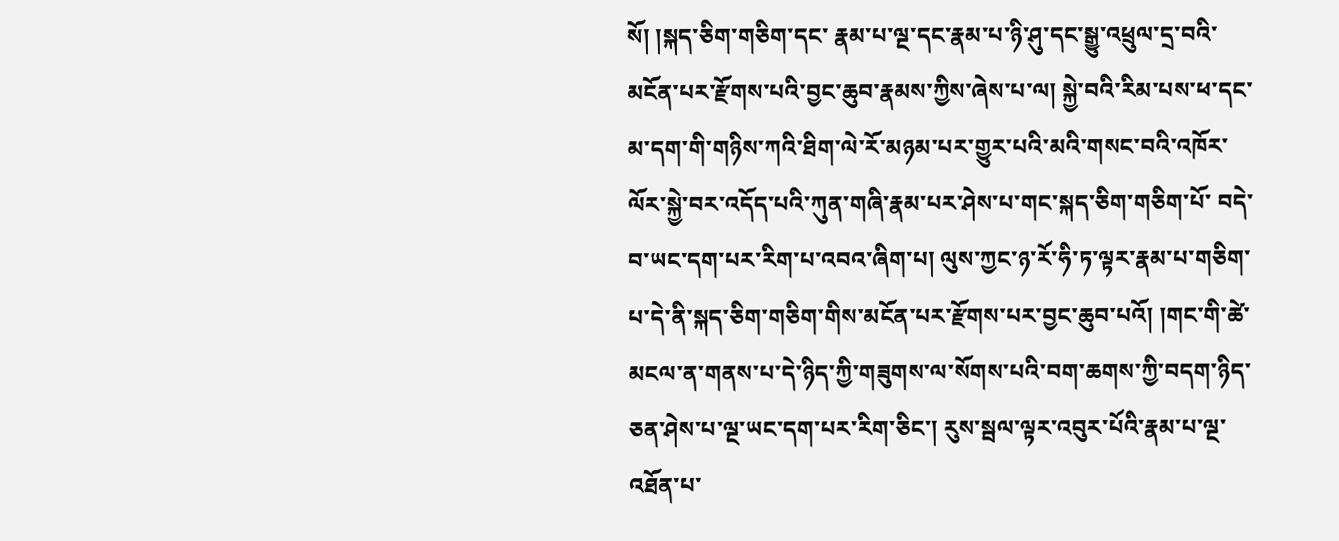སོ། །སྐད་ཅིག་གཅིག་དང་ རྣམ་པ་ལྔ་དང་རྣམ་པ་ཉི་ཤུ་དང་སྒྱུ་འཕྲུལ་དྲ་བའི་མངོན་པར་རྫོགས་པའི་བྱང་ཆུབ་རྣམས་ཀྱིས་ཞེས་པ་ལ། སྐྱེ་བའི་རིམ་པས་ཕ་དང་མ་དག་གི་གཉིས་ཀའི་ཐིག་ལེ་རོ་མཉམ་པར་གྱུར་པའི་མའི་གསང་བའི་འཁོར་ལོར་སྐྱེ་བར་འདོད་པའི་ཀུན་གཞི་རྣམ་པར་ཤེས་པ་གང་སྐད་ཅིག་གཅིག་པོ་ བདེ་བ་ཡང་དག་པར་རིག་པ་འབའ་ཞིག་པ། ལུས་ཀྱང་ཉ་རོ་ཧི་ཏ་ལྟར་རྣམ་པ་གཅིག་པ་དེ་ནི་སྐད་ཅིག་གཅིག་གིས་མངོན་པར་རྫོགས་པར་བྱང་ཆུབ་པའོ། །གང་གི་ཚེ་མངལ་ན་གནས་པ་དེ་ཉིད་ཀྱི་གཟུགས་ལ་སོགས་པའི་བག་ཆགས་ཀྱི་བདག་ཉིད་ཅན་ཤེས་པ་ལྔ་ཡང་དག་པར་རིག་ཅིང་། རུས་སྦལ་ལྟར་འབུར་པོའི་རྣམ་པ་ལྔ་འཐོན་པ་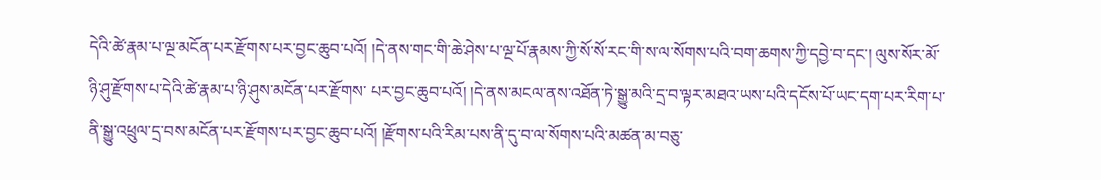དེའི་ཚེ་རྣམ་པ་ལྔ་མངོན་པར་རྫོགས་པར་བྱང་ཆུབ་པའོ། །དེ་ནས་གང་གི་ཆེ་ཤེས་པ་ལྔ་པོ་རྣམས་ཀྱི་སོ་སོ་རང་གི་ས་ལ་སོགས་པའི་བག་ཆགས་ཀྱི་དབྱེ་བ་དང་། ལུས་སོར་མོ་ཉི་ཤུ་རྫོགས་པ་དེའི་ཚེ་རྣམ་པ་ཉི་ཤུས་མངོན་པར་རྫོགས་ པར་བྱང་ཆུབ་པའོ། །དེ་ནས་མངལ་ནས་འཐོན་ཏེ་སྒྱུ་མའི་དྲ་བ་ལྟར་མཐའ་ཡས་པའི་དངོས་པོ་ཡང་དག་པར་རིག་པ་ནི་སྒྱུ་འཕྲུལ་དྲ་བས་མངོན་པར་རྫོགས་པར་བྱང་ཆུབ་པའོ། །རྫོགས་པའི་རིམ་པས་ནི་དུ་བ་ལ་སོགས་པའི་མཚན་མ་བཅུ་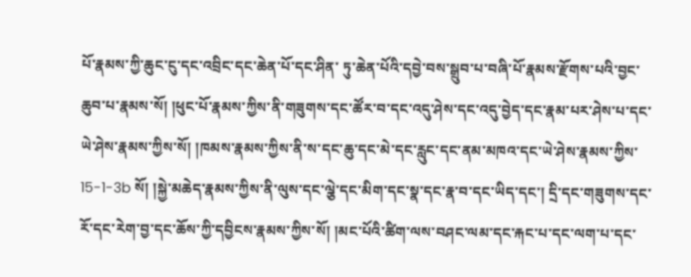པོ་རྣམས་ཀྱི་ཆུང་ངུ་དང་འབྲིང་དང་ཆེན་པོ་དང་ཤིན་ ཏུ་ཆེན་པོའི་དབྱེ་བས་སྒྲུབ་པ་བཞི་པོ་རྣམས་རྫོགས་པའི་བྱང་ཆུབ་པ་རྣམས་སོ། །ཕུང་པོ་རྣམས་ཀྱིས་ནི་གཟུགས་དང་ཚོར་བ་དང་འདུ་ཤེས་དང་འདུ་བྱེད་དང་རྣམ་པར་ཤེས་པ་དང་ཡེ་ཤེས་རྣམས་ཀྱིས་སོ། །ཁམས་རྣམས་ཀྱིས་ནི་ས་དང་ཆུ་དང་མེ་དང་རླུང་དང་ནམ་མཁའ་དང་ཡེ་ཤེས་རྣམས་ཀྱིས་ 15-1-3b སོ། །སྐྱེ་མཆེད་རྣམས་ཀྱིས་ནི་ལུས་དང་ལྕེ་དང་མིག་དང་སྣ་དང་རྣ་བ་དང་ཡིད་དང་། དྲི་དང་གཟུགས་དང་རོ་དང་རེག་བྱ་དང་ཆོས་ཀྱི་དབྱིངས་རྣམས་ཀྱིས་སོ། །མང་པོའི་ཚིག་ལས་བཤང་ལམ་དང་རྐང་པ་དང་ལག་པ་དང་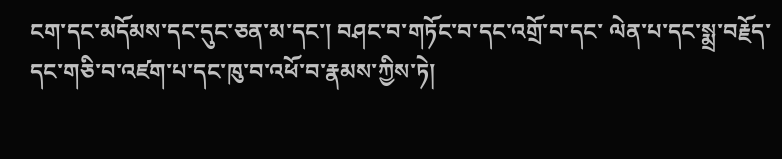ངག་དང་མདོམས་དང་དུང་ཅན་མ་དང་། བཤང་བ་གཏོང་བ་དང་འགྲོ་བ་དང་ ལེན་པ་དང་སྨྲ་བརྗོད་དང་གཅི་བ་འཛག་པ་དང་ཁུ་བ་འཕོ་བ་རྣམས་ཀྱིས་ཏེ།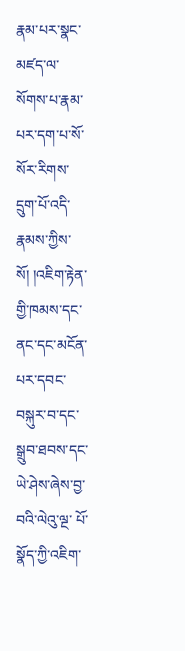རྣམ་པར་སྣང་མཛད་ལ་སོགས་པ་རྣམ་པར་དག་པ་སོ་སོར་རིགས་དྲུག་པོ་འདི་རྣམས་ཀྱིས་སོ། །འཇིག་རྟེན་གྱི་ཁམས་དང་ནང་དང་མངོན་པར་དབང་བསྐུར་བ་དང་སྒྲུབ་ཐབས་དང་ཡེ་ཤེས་ཞེས་བྱ་བའི་ལེའུ་ལྔ་ པོ་སྣོད་ཀྱི་འཇིག་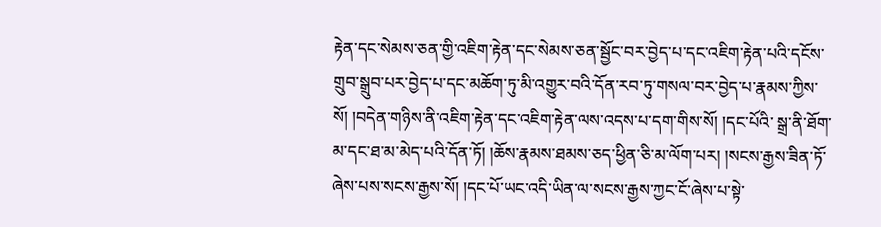རྟེན་དང་སེམས་ཅན་གྱི་འཇིག་རྟེན་དང་སེམས་ཅན་སྦྱོང་བར་བྱེད་པ་དང་འཇིག་རྟེན་པའི་དངོས་གྲུབ་སྒྲུབ་པར་བྱེད་པ་དང་མཆོག་ཏུ་མི་འགྱུར་བའི་དོན་རབ་ཏུ་གསལ་བར་བྱེད་པ་རྣམས་ཀྱིས་སོ། །བདེན་གཉིས་ནི་འཇིག་རྟེན་དང་འཇིག་རྟེན་ལས་འདས་པ་དག་གིས་སོ། །དང་པོའི་ སྒྲ་ནི་ཐོག་མ་དང་ཐ་མ་མེད་པའི་དོན་ཏོ། །ཆོས་རྣམས་ཐམས་ཅད་ཕྱིན་ཅི་མ་ལོག་པར། །སངས་རྒྱས་ཟིན་ཏོ་ཞེས་པས་སངས་རྒྱས་སོ། །དང་པོ་ཡང་འདི་ཡིན་ལ་སངས་རྒྱས་ཀྱང་ངོ་ཞེས་པ་སྟེ་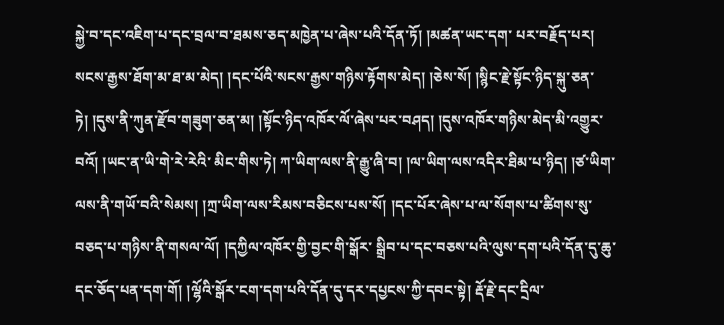སྐྱེ་བ་དང་འཇིག་པ་དང་བྲལ་བ་ཐམས་ཅད་མཁྱེན་པ་ཞེས་པའི་དོན་ཏོ། །མཚན་ཡང་དག་ པར་བརྗོད་པར། སངས་རྒྱས་ཐོག་མ་ཐ་མ་མེད། །དང་པོའི་སངས་རྒྱས་གཉིས་རྟོགས་མེད། །ཅེས་སོ། །སྙིང་རྗེ་སྟོང་ཉིད་སྐུ་ཅན་ཏེ། །དུས་ནི་ཀུན་རྫོབ་གཟུག་ཅན་མ། །སྟོང་ཉིད་འཁོར་ལོ་ཞེས་པར་བཤད། །དུས་འཁོར་གཉིས་མེད་མི་འགྱུར་བའོ། །ཡང་ན་ཡི་གེ་རེ་རེའི་ མིང་གིས་ཏེ། ཀ་ཡིག་ལས་ནི་རྒྱུ་ཞི་བ། །ལ་ཡིག་ལས་འདིར་ཐིམ་པ་ཉིད། །ཙ་ཡིག་ལས་ནི་གཡོ་བའི་སེམས། །ཀྲ་ཡིག་ལས་རིམས་བཅིངས་པས་སོ། །དང་པོར་ཞེས་པ་ལ་སོགས་པ་ཚིགས་སུ་བཅད་པ་གཉིས་ནི་གསལ་ལོ། །དཀྱིལ་འཁོར་གྱི་བྱང་གི་སྒོར་ སྒྲིབ་པ་དང་བཅས་པའི་ལུས་དག་པའི་དོན་དུ་ཆུ་དང་ཅོད་པན་དག་གོ། །ལྷོའི་སྒོར་ངག་དག་པའི་དོན་དུ་དར་དཔྱངས་ཀྱི་དབང་སྟེ། རྡོ་རྗེ་དང་དྲིལ་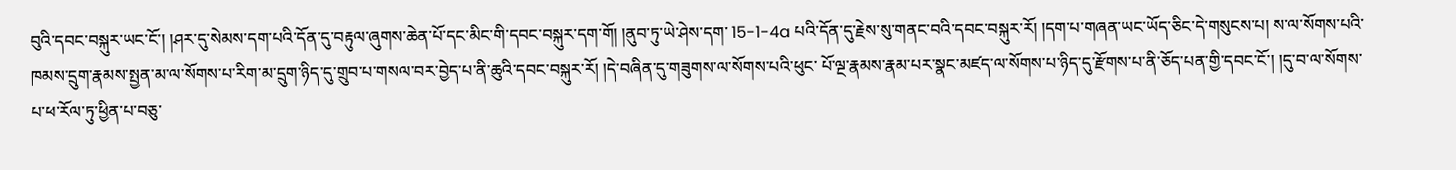བུའི་དབང་བསྐུར་ཡང་ངོ་། །ཤར་དུ་སེམས་དག་པའི་དོན་དུ་བརྟུལ་ཞུགས་ཆེན་པོ་དང་མིང་གི་དབང་བསྐུར་དག་གོ། །ནུབ་ཏུ་ཡེ་ཤེས་དག་ 15-1-4a པའི་དོན་དུ་རྗེས་སུ་གནང་བའི་དབང་བསྐུར་རོ། །དག་པ་གཞན་ཡང་ཡོད་ཅིང་དེ་གསུངས་པ། ས་ལ་སོགས་པའི་ཁམས་དྲུག་རྣམས་སྤྱན་མ་ལ་སོགས་པ་རིག་མ་དྲུག་ཉིད་དུ་གྲུབ་པ་གསལ་བར་བྱེད་པ་ནི་ཆུའི་དབང་བསྐུར་རོ། །དེ་བཞིན་དུ་གཟུགས་ལ་སོགས་པའི་ཕུང་ པོ་ལྔ་རྣམས་རྣམ་པར་སྣང་མཛད་ལ་སོགས་པ་ཉིད་དུ་རྫོགས་པ་ནི་ཅོད་པན་གྱི་དབང་ངོ་། །དུ་བ་ལ་སོགས་པ་ཕ་རོལ་ཏུ་ཕྱིན་པ་བཅུ་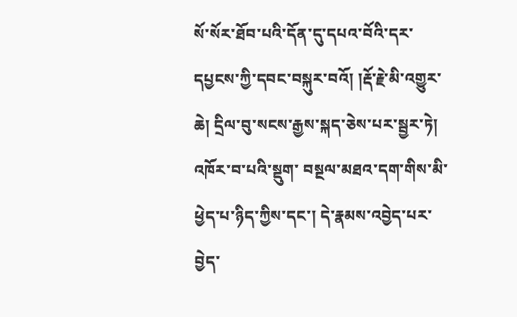སོ་སོར་ཐོབ་པའི་དོན་དུ་དཔའ་བོའི་དར་དཔྱངས་ཀྱི་དབང་བསྐུར་བའོ། །རྡོ་རྗེ་མི་འགྱུར་ཆེ། དྲིལ་བུ་སངས་རྒྱས་སྐད་ཅེས་པར་སྦྱར་ཏེ། འཁོར་བ་པའི་སྡུག་ བསྔལ་མཐའ་དག་གིས་མི་ཕྱེད་པ་ཉིད་ཀྱིས་དང་། དེ་རྣམས་འབྱེད་པར་བྱེད་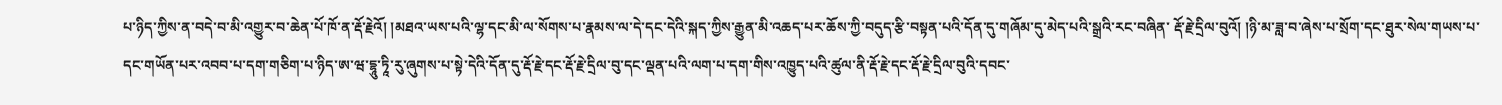པ་ཉིད་ཀྱིས་ན་བདེ་བ་མི་འགྱུར་བ་ཆེན་པོ་ཁོ་ན་རྡོ་རྗེའོ། །མཐའ་ཡས་པའི་ལྷ་དང་མི་ལ་སོགས་པ་རྣམས་ལ་དེ་དང་དེའི་སྐད་ཀྱིས་རྒྱུན་མི་འཆད་པར་ཆོས་ཀྱི་བདུད་རྩི་བསྟན་པའི་དོན་དུ་གཞོམ་དུ་མེད་པའི་སྒྲའི་རང་བཞིན་ རྡོ་རྗེ་དྲིལ་བུའོ། །ཉི་མ་ཟླ་བ་ཞེས་པ་སྲོག་དང་ཐུར་སེལ་གཡས་པ་དང་གཡོན་པར་འབབ་པ་དག་གཅིག་པ་ཉིད་ཨ་ཝ་དྷཱུ་ཏཱི་རུ་ཞུགས་པ་སྟེ་དེའི་དོན་དུ་རྡོ་རྗེ་དང་རྡོ་རྗེ་དྲིལ་བུ་དང་ལྡན་པའི་ལག་པ་དག་གིས་འཁྱུད་པའི་ཚུལ་ནི་རྡོ་རྗེ་དང་རྡོ་རྗེ་དྲིལ་བུའི་དབང་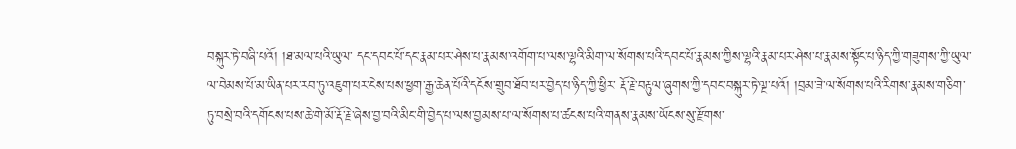བསྐུར་ཏེ་བཞི་པའོ། །ཐ་མལ་པའི་ཡུལ་ དང་དབང་པོ་དང་རྣམ་པར་ཤེས་པ་རྣམས་འགོག་པ་ལས་ལྷའི་མིག་ལ་སོགས་པའི་དབང་པོ་རྣམས་ཀྱིས་ལྷའི་རྣམ་པར་ཤེས་པ་རྣམས་སྟོང་པ་ཉིད་ཀྱི་གཟུགས་ཀྱི་ཡུལ་ལ་བེམས་པོ་མ་ཡིན་པར་རབ་ཏུ་འཇུག་པར་ངེས་པས་ཕྱག་རྒྱ་ཆེན་པོའི་དངོས་གྲུབ་ཐོབ་པར་བྱེད་པ་ཉིད་ཀྱི་ཕྱིར་ རྡོ་རྗེ་བརྟུལ་ཞུགས་ཀྱི་དབང་བསྐུར་ཏེ་ལྔ་པའོ། །བྲམ་ཟེ་ལ་སོགས་པའི་རིགས་རྣམས་གཅིག་ཏུ་བསྲེ་བའི་དགོངས་པས་ཆེ་གེ་མོ་རྡོ་རྗེ་ཞེས་བྱ་བའི་མིང་གི་བྱེད་པ་ལས་བྱམས་པ་ལ་སོགས་པ་ཚངས་པའི་གནས་རྣམས་ཡོངས་སུ་རྫོགས་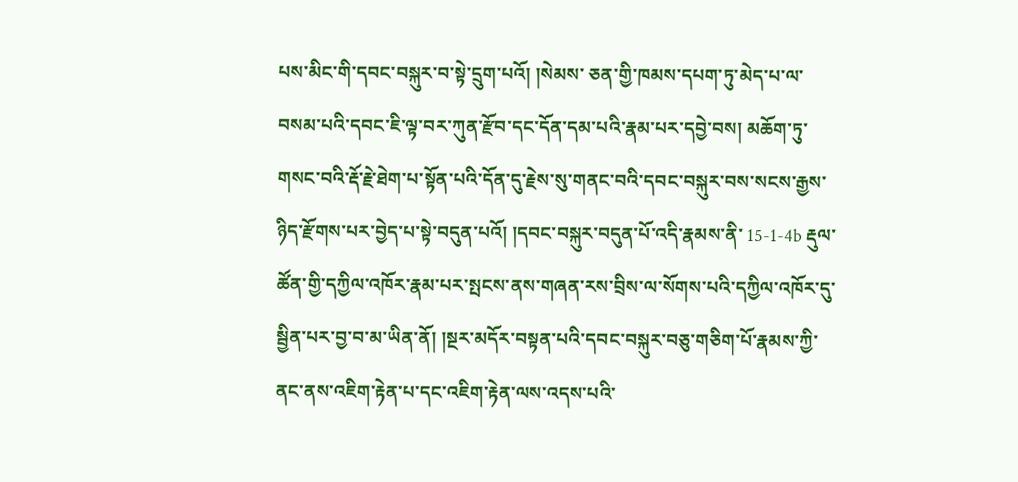པས་མིང་གི་དབང་བསྐུར་བ་སྟེ་དྲུག་པའོ། །སེམས་ ཅན་གྱི་ཁམས་དཔག་ཏུ་མེད་པ་ལ་བསམ་པའི་དབང་ཇི་ལྟ་བར་ཀུན་རྫོབ་དང་དོན་དམ་པའི་རྣམ་པར་དབྱེ་བས། མཆོག་ཏུ་གསང་བའི་རྡོ་རྗེ་ཐེག་པ་སྟོན་པའི་དོན་དུ་རྗེས་སུ་གནང་བའི་དབང་བསྐུར་བས་སངས་རྒྱས་ཉིད་རྫོགས་པར་བྱེད་པ་སྟེ་བདུན་པའོ། །དབང་བསྐུར་བདུན་པོ་འདི་རྣམས་ནི་ 15-1-4b རྡུལ་ཚོན་གྱི་དཀྱིལ་འཁོར་རྣམ་པར་སྤངས་ནས་གཞན་རས་བྲིས་ལ་སོགས་པའི་དཀྱིལ་འཁོར་དུ་སྦྱིན་པར་བྱ་བ་མ་ཡིན་ནོ། །སྔར་མདོར་བསྟན་པའི་དབང་བསྐུར་བཅུ་གཅིག་པོ་རྣམས་ཀྱི་ནང་ནས་འཇིག་རྟེན་པ་དང་འཇིག་རྟེན་ལས་འདས་པའི་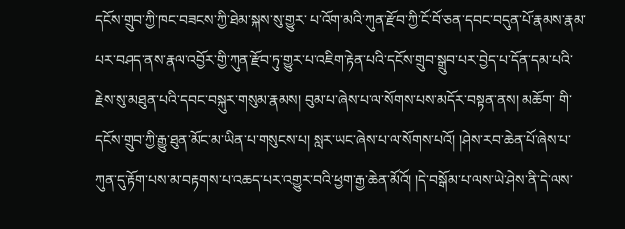དངོས་གྲུབ་ཀྱི་ཁང་བཟངས་ཀྱི་ཐེམ་སྐས་སུ་གྱུར་ པ་འོག་མའི་ཀུན་རྫོབ་ཀྱི་ངོ་བོ་ཅན་དབང་བདུན་པོ་རྣམས་རྣམ་པར་བཤད་ནས་རྣལ་འབྱོར་གྱི་ཀུན་རྫོབ་ཏུ་གྱུར་པ་འཇིག་རྟེན་པའི་དངོས་གྲུབ་སྒྲུབ་པར་བྱེད་པ་དོན་དམ་པའི་རྗེས་སུ་མཐུན་པའི་དབང་བསྐུར་གསུམ་རྣམས། བུམ་པ་ཞེས་པ་ལ་སོགས་པས་མདོར་བསྟན་ནས། མཆོག་ གི་དངོས་གྲུབ་ཀྱི་རྒྱུ་ཐུན་མོང་མ་ཡིན་པ་གསུངས་པ། སླར་ཡང་ཞེས་པ་ལ་སོགས་པའོ། །ཤེས་རབ་ཆེན་པོ་ཞེས་པ་ཀུན་དུ་རྟོག་པས་མ་བརྟགས་པ་འཆད་པར་འགྱུར་བའི་ཕྱག་རྒྱ་ཆེན་མོའོ། །དེ་བསྒོམ་པ་ལས་ཡེ་ཤེས་ནི་དེ་ལས་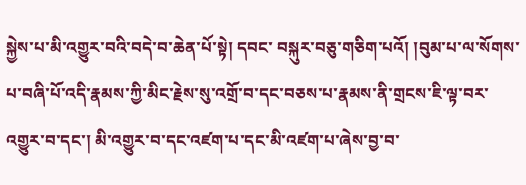སྐྱེས་པ་མི་འགྱུར་བའི་བདེ་བ་ཆེན་པོ་སྟེ། དབང་ བསྐུར་བཅུ་གཅིག་པའོ། །བུམ་པ་ལ་སོགས་པ་བཞི་པོ་འདི་རྣམས་ཀྱི་མིང་རྗེས་སུ་འགྲོ་བ་དང་བཅས་པ་རྣམས་ནི་གྲངས་ཇི་ལྟ་བར་འགྱུར་བ་དང་། མི་འགྱུར་བ་དང་འཛག་པ་དང་མི་འཛག་པ་ཞེས་བྱ་བ་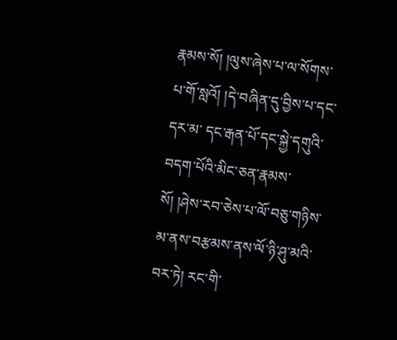རྣམས་སོ། །ལུས་ཞེས་པ་ལ་སོགས་པ་གོ་སླའོ། །དེ་བཞིན་དུ་བྱིས་པ་དང་དར་མ་ དང་རྒན་པོ་དང་སྐྱེ་དགུའི་བདག་པོའི་མིང་ཅན་རྣམས་སོ། །ཤེས་རབ་ཅེས་པ་ལོ་བཅུ་གཉིས་མ་ནས་བརྩམས་ནས་ལོ་ཉི་ཤུ་མའི་བར་ཏེ། རང་གི་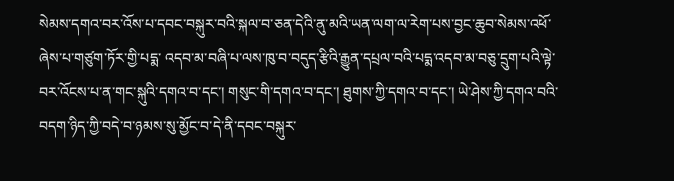སེམས་དགའ་བར་འོས་པ་དབང་བསྐུར་བའི་སྐལ་བ་ཅན་དེའི་ནུ་མའི་ཡན་ལག་ལ་རེག་པས་བྱང་ཆུབ་སེམས་འཕོ་ཞེས་པ་གཙུག་ཏོར་གྱི་པདྨ་ འདབ་མ་བཞི་པ་ལས་ཁུ་བ་བདུད་རྩིའི་རྒྱུན་དཔྲལ་བའི་པདྨ་འདབ་མ་བཅུ་དྲུག་པའི་ལྟེ་བར་འོངས་པ་ན་གང་སྐུའི་དགའ་བ་དང་། གསུང་གི་དགའ་བ་དང་། ཐུགས་ཀྱི་དགའ་བ་དང་། ཡེ་ཤེས་ཀྱི་དགའ་བའི་བདག་ཉིད་ཀྱི་བདེ་བ་ཉམས་སུ་མྱོང་བ་དེ་ནི་དབང་བསྐུར་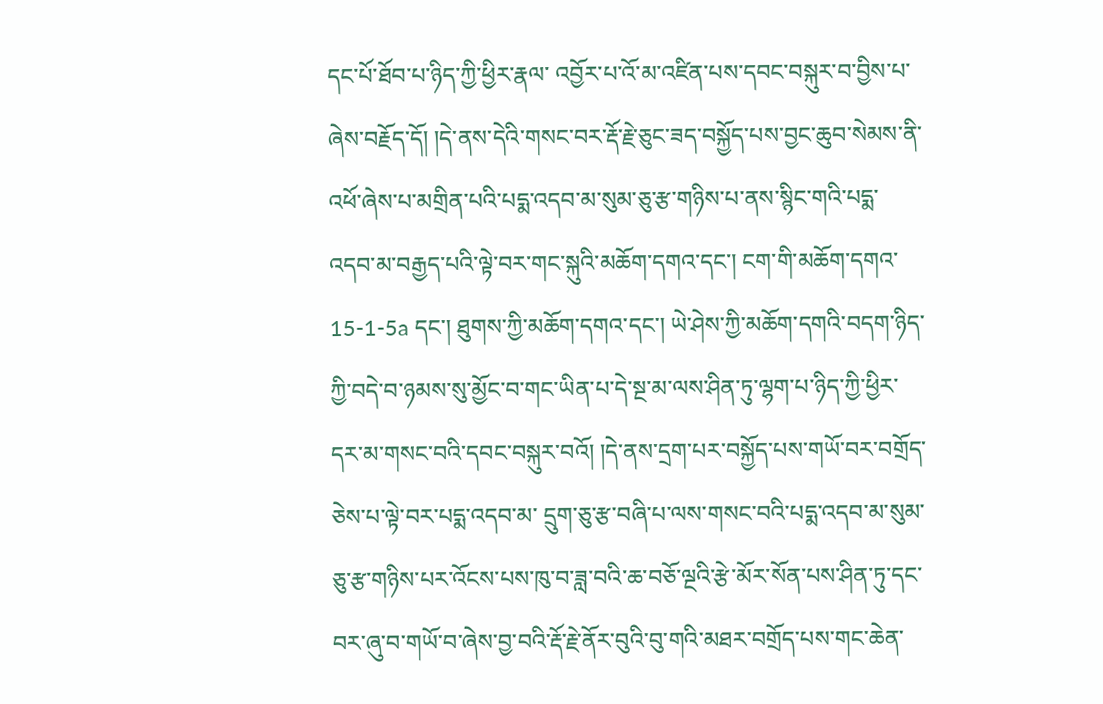དང་པོ་ཐོབ་པ་ཉིད་ཀྱི་ཕྱིར་རྣལ་ འབྱོར་པ་འོ་མ་འཛིན་པས་དབང་བསྐུར་བ་བྱིས་པ་ཞེས་བརྗོད་དོ། །དེ་ནས་དེའི་གསང་བར་རྡོ་རྗེ་ཅུང་ཟད་བསྐྱོད་པས་བྱང་ཆུབ་སེམས་ནི་འཕོ་ཞེས་པ་མགྲིན་པའི་པདྨ་འདབ་མ་སུམ་ཅུ་རྩ་གཉིས་པ་ནས་སྙིང་གའི་པདྨ་འདབ་མ་བརྒྱད་པའི་ལྟེ་བར་གང་སྐུའི་མཆོག་དགའ་དང་། ངག་གི་མཆོག་དགའ་ 15-1-5a དང་། ཐུགས་ཀྱི་མཆོག་དགའ་དང་། ཡེ་ཤེས་ཀྱི་མཆོག་དགའི་བདག་ཉིད་ཀྱི་བདེ་བ་ཉམས་སུ་མྱོང་བ་གང་ཡིན་པ་དེ་སྔ་མ་ལས་ཤིན་ཏུ་ལྷག་པ་ཉིད་ཀྱི་ཕྱིར་དར་མ་གསང་བའི་དབང་བསྐུར་བའོ། །དེ་ནས་དྲག་པར་བསྐྱོད་པས་གཡོ་བར་བགྲོད་ཅེས་པ་ལྟེ་བར་པདྨ་འདབ་མ་ དྲུག་ཅུ་རྩ་བཞི་པ་ལས་གསང་བའི་པདྨ་འདབ་མ་སུམ་ཅུ་རྩ་གཉིས་པར་འོངས་པས་ཁུ་བ་ཟླ་བའི་ཆ་བཅོ་ལྔའི་རྩེ་མོར་སོན་པས་ཤིན་ཏུ་དང་བར་ཞུ་བ་གཡོ་བ་ཞེས་བྱ་བའི་རྡོ་རྗེ་ནོར་བུའི་བུ་གའི་མཐར་བགྲོད་པས་གང་ཆེན་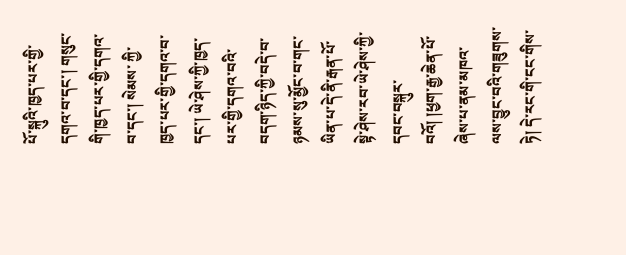པོ་སྐུའི་ཁྱད་པར་གྱི་དགའ་བ་དང་། གསུང་གི་ཁྱད་པར་གྱི་དགའ་བ་དང་། སེམས་ ཀྱི་ཁྱད་པར་གྱི་དགའ་བ་དང་། ཡེ་ཤེས་ཀྱི་ཁྱད་པར་གྱི་དགའ་བའི་བདག་ཉིད་ཀྱི་བདེ་བ་ཉམས་སུ་མྱོང་བ་གང་ཡིན་པ་དེ་ནི་རྒན་པོ་སྟེ་ཤེས་རབ་ཡེ་ཤེས་ཀྱི་དབང་བསྐུར་བའོ། །ཕྱག་རྒྱ་ཆེན་པོ་ཞེས་པ་ནམ་མཁའ་ལས་བྱུང་བའི་གཟུགས་ཏེ། དེ་རང་གི་ངང་གིས་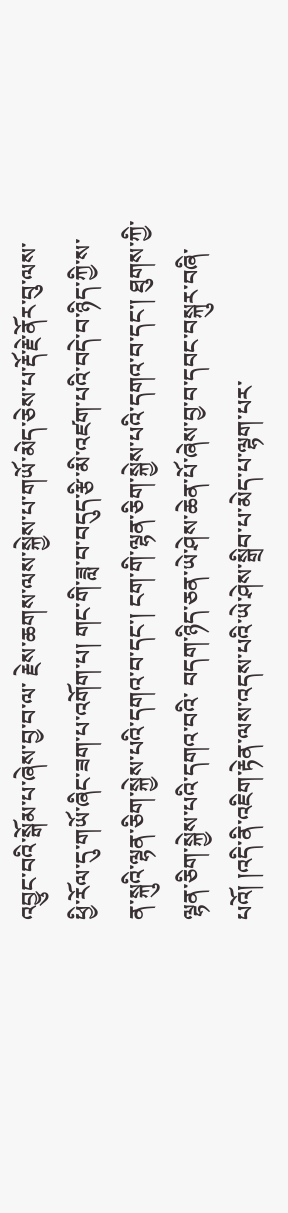འབྱུང་བའི་སྒོམ་པ་ཞེས་བྱ་བ་ལ་ རྗེས་ཆགས་ལས་སྐྱེས་པ་གཡོ་མེད་ཅེས་པ་རྡོ་རྗེ་ནོར་བུ་ལས་ཕྱི་རོལ་དུ་གཡོ་ཞིང་ཟག་པ་འགོག་པ། གང་གི་ཟླ་བ་བདུད་རྩི་མི་འཛག་པའི་བདེ་བ་ཉིད་ཀྱི་ས་ན་སྐུའི་ལྷན་ཅིག་སྐྱེས་པའི་དགའ་བ་དང་། ངག་གི་ལྷན་ཅིག་སྐྱེས་པའི་དགའ་བ་དང་། ཐུགས་ཀྱི་ལྷན་ཅིག་སྐྱེས་པའི་དགའ་བའི་ བདག་ཉིད་ཅན་ཡེ་ཤེས་ཆེན་པོ་ཞེས་བྱ་བ་དབང་བསྐུར་བཞི་པའོ། །འདི་ནི་འཇིག་རྟེན་ལས་འདས་པའི་ཡེ་ཤེས་སྒྲིབ་པ་མེད་པ་ལྷག་པར་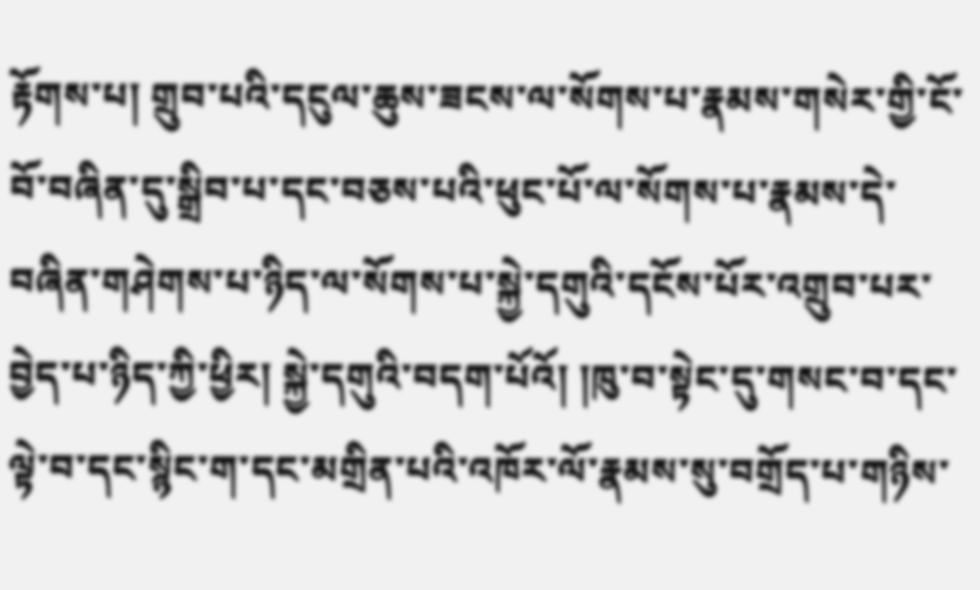རྟོགས་པ། གྲུབ་པའི་དངུལ་ཆུས་ཟངས་ལ་སོགས་པ་རྣམས་གསེར་གྱི་ངོ་བོ་བཞིན་དུ་སྒྲིབ་པ་དང་བཅས་པའི་ཕུང་པོ་ལ་སོགས་པ་རྣམས་དེ་ བཞིན་གཤེགས་པ་ཉིད་ལ་སོགས་པ་སྐྱེ་དགུའི་དངོས་པོར་འགྲུབ་པར་བྱེད་པ་ཉིད་ཀྱི་ཕྱིར། སྐྱེ་དགུའི་བདག་པོའོ། །ཁུ་བ་སྟེང་དུ་གསང་བ་དང་ལྟེ་བ་དང་སྙིང་ག་དང་མགྲིན་པའི་འཁོར་ལོ་རྣམས་སུ་བགྲོད་པ་གཉིས་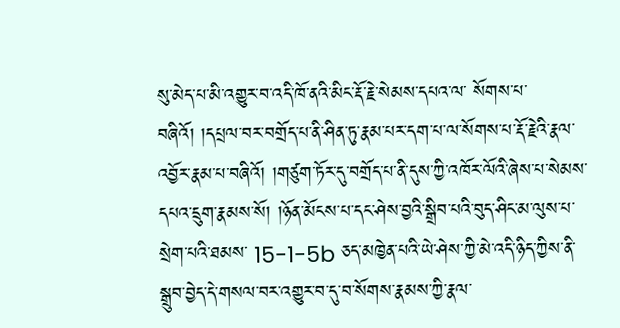སུ་མེད་པ་མི་འགྱུར་བ་འདི་ཁོ་ནའི་མིང་རྡོ་རྗེ་སེམས་དཔའ་ལ་ སོགས་པ་བཞིའོ། །དཔྲལ་བར་བགྲོད་པ་ནི་ཤིན་ཏུ་རྣམ་པར་དག་པ་ལ་སོགས་པ་རྡོ་རྗེའི་རྣལ་འབྱོར་རྣམ་པ་བཞིའོ། །གཙུག་ཏོར་དུ་བགྲོད་པ་ནི་དུས་ཀྱི་འཁོར་ལོའི་ཞེས་པ་སེམས་དཔའ་དྲུག་རྣམས་སོ། །ཉོན་མོངས་པ་དང་ཤེས་བྱའི་སྒྲིབ་པའི་བུད་ཤིང་མ་ལུས་པ་སྲེག་པའི་ཐམས་ 15-1-5b ཅད་མཁྱེན་པའི་ཡེ་ཤེས་ཀྱི་མེ་འདི་ཉིད་ཀྱིས་ནི་སྒྲུབ་བྱེད་དེ་གསལ་བར་འགྱུར་བ་དུ་བ་སོགས་རྣམས་ཀྱི་རྣལ་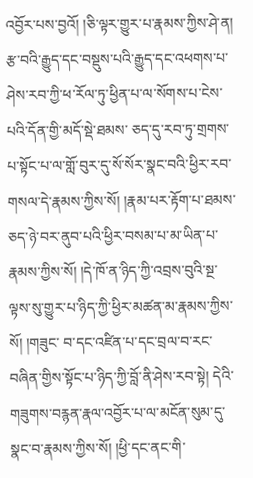འབྱོར་པས་བྱའོ། །ཅི་ལྟར་གྱུར་པ་རྣམས་ཀྱིས་ཤེ་ན། རྩ་བའི་རྒྱུད་དང་བསྡུས་པའི་རྒྱུད་དང་འཕགས་པ་ཤེས་རབ་ཀྱི་ཕ་རོལ་ཏུ་ཕྱིན་པ་ལ་སོགས་པ་ངེས་པའི་དོན་གྱི་མདོ་སྡེ་ཐམས་ ཅད་དུ་རབ་ཏུ་གྲགས་པ་སྟོང་པ་ལ་གློ་བུར་དུ་སོ་སོར་སྣང་བའི་ཕྱིར་རབ་གསལ་དེ་རྣམས་ཀྱིས་སོ། །རྣམ་པར་རྟོག་པ་ཐམས་ཅད་ཉེ་བར་ནུབ་པའི་ཕྱིར་བསམ་པ་མ་ཡིན་པ་རྣམས་ཀྱིས་སོ། །དེ་ཁོ་ན་ཉིད་ཀྱི་འབྲས་བུའི་སྔ་ལྟས་སུ་གྱུར་པ་ཉིད་ཀྱི་ཕྱིར་མཚན་མ་རྣམས་ཀྱིས་སོ། །གཟུང་ བ་དང་འཛིན་པ་དང་བྲལ་བ་རང་བཞིན་གྱིས་སྟོང་པ་ཉིད་ཀྱི་བློ་ནི་ཤེས་རབ་སྟེ། དེའི་གཟུགས་བརྙན་རྣལ་འབྱོར་པ་ལ་མངོན་སུམ་དུ་སྣང་བ་རྣམས་ཀྱིས་སོ། །ཕྱི་དང་ནང་གི་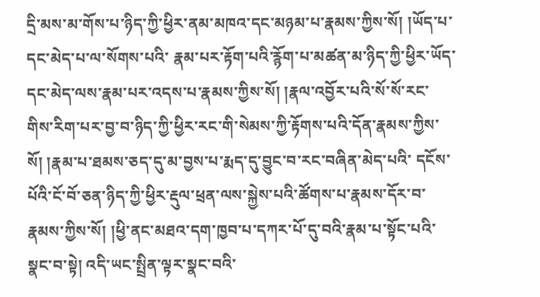དྲི་མས་མ་གོས་པ་ཉིད་ཀྱི་ཕྱིར་ནམ་མཁའ་དང་མཉམ་པ་རྣམས་ཀྱིས་སོ། །ཡོད་པ་དང་མེད་པ་ལ་སོགས་པའི་ རྣམ་པར་རྟོག་པའི་རྙོག་པ་མཚན་མ་ཉིད་ཀྱི་ཕྱིར་ཡོད་དང་མེད་ལས་རྣམ་པར་འདས་པ་རྣམས་ཀྱིས་སོ། །རྣལ་འབྱོར་པའི་སོ་སོ་རང་གིས་རིག་པར་བྱ་བ་ཉིད་ཀྱི་ཕྱིར་རང་གི་སེམས་ཀྱི་རྟོགས་པའི་དོན་རྣམས་ཀྱིས་སོ། །རྣམ་པ་ཐམས་ཅད་དུ་མ་བྱས་པ་རྨད་དུ་བྱུང་བ་རང་བཞིན་མེད་པའི་ དངོས་པོའི་ངོ་བོ་ཅན་ཉིད་ཀྱི་ཕྱིར་རྡུལ་ཕྲན་ལས་སྐྱེས་པའི་ཚོགས་པ་རྣམས་དོར་བ་རྣམས་ཀྱིས་སོ། །ཕྱི་ནང་མཐའ་དག་ཁྱབ་པ་དཀར་པོ་དུ་བའི་རྣམ་པ་སྟོང་པའི་སྣང་བ་སྟེ། འདི་ཡང་སྤྲིན་ལྟར་སྣང་བའི་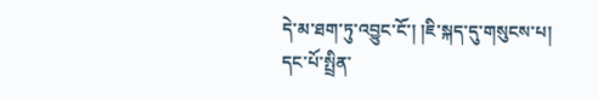དེ་མ་ཐག་ཏུ་འབྱུང་ངོ་། །ཇི་སྐད་དུ་གསུངས་པ། དང་པོ་སྤྲིན་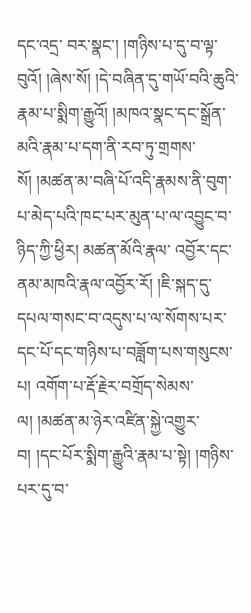དང་འདྲ་ བར་སྣང་། །གཉིས་པ་དུ་བ་ལྟ་བུའོ། །ཞེས་སོ། །དེ་བཞིན་དུ་གཡོ་བའི་ཆུའི་རྣམ་པ་སྨིག་རྒྱུའོ། །མཁའ་སྣང་དང་སྒྲོན་མའི་རྣམ་པ་དག་ནི་རབ་ཏུ་གྲགས་སོ། །མཚན་མ་བཞི་པོ་འདི་རྣམས་ནི་བུག་པ་མེད་པའི་ཁང་པར་མུན་པ་ལ་འབྱུང་བ་ཉིད་ཀྱི་ཕྱིར། མཚན་མོའི་རྣལ་ འབྱོར་དང་ནམ་མཁའི་རྣལ་འབྱོར་རོ། །ཇི་སྐད་དུ་དཔལ་གསང་བ་འདུས་པ་ལ་སོགས་པར་དང་པོ་དང་གཉིས་པ་བཟློག་པས་གསུངས་པ། འགོག་པ་རྡོ་རྗེར་བགྲོད་སེམས་ལ། །མཚན་མ་ཉེར་འཛིན་སྐྱེ་འགྱུར་བ། །དང་པོར་སྨིག་རྒྱུའི་རྣམ་པ་སྟེ། །གཉིས་པར་དུ་བ་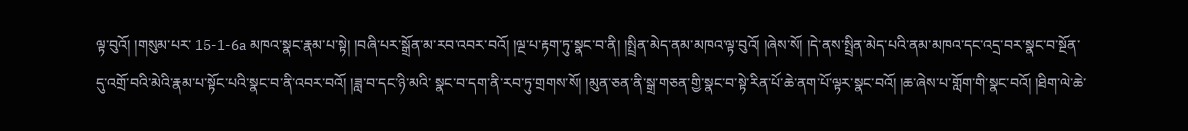ལྟ་བུའོ། །གསུམ་པར་ 15-1-6a མཁའ་སྣང་རྣམ་པ་སྟེ། །བཞི་པར་སྒྲོན་མ་རབ་འབར་བའོ། །ལྔ་པ་རྟག་ཏུ་སྣང་བ་ནི། །སྤྲིན་མེད་ནམ་མཁའ་ལྟ་བུའོ། །ཞེས་སོ། །དེ་ནས་སྤྲིན་མེད་པའི་ནམ་མཁའ་དང་འདྲ་བར་སྣང་བ་སྔོན་དུ་འགྲོ་བའི་མེའི་རྣམ་པ་སྟོང་པའི་སྣང་བ་ནི་འབར་བའོ། །ཟླ་བ་དང་ཉི་མའི་ སྣང་བ་དག་ནི་རབ་ཏུ་གྲགས་སོ། །མུན་ཅན་ནི་སྒྲ་གཅན་གྱི་སྣང་བ་སྟེ་རིན་པོ་ཆེ་ནག་པོ་ལྟར་སྣང་བའོ། །ཆ་ཞེས་པ་གློག་གི་སྣང་བའོ། །ཐིག་ལེ་ཆེ་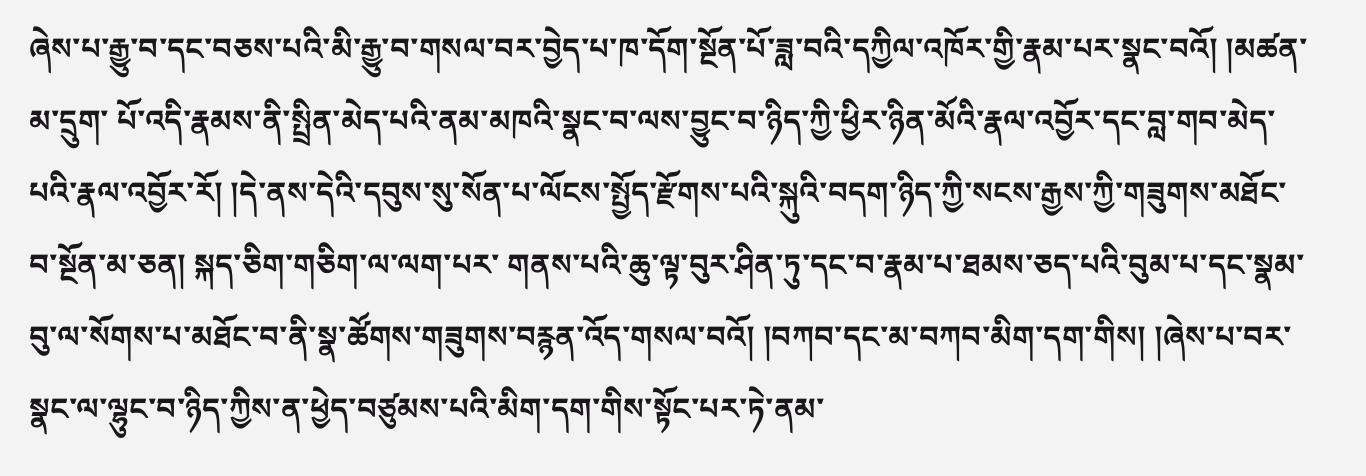ཞེས་པ་རྒྱུ་བ་དང་བཅས་པའི་མི་རྒྱུ་བ་གསལ་བར་བྱེད་པ་ཁ་དོག་སྔོན་པོ་ཟླ་བའི་དཀྱིལ་འཁོར་གྱི་རྣམ་པར་སྣང་བའོ། །མཚན་མ་དྲུག་ པོ་འདི་རྣམས་ནི་སྤྲིན་མེད་པའི་ནམ་མཁའི་སྣང་བ་ལས་བྱུང་བ་ཉིད་ཀྱི་ཕྱིར་ཉིན་མོའི་རྣལ་འབྱོར་དང་བླ་གབ་མེད་པའི་རྣལ་འབྱོར་རོ། །དེ་ནས་དེའི་དབུས་སུ་སོན་པ་ལོངས་སྤྱོད་རྫོགས་པའི་སྐུའི་བདག་ཉིད་ཀྱི་སངས་རྒྱས་ཀྱི་གཟུགས་མཐོང་བ་སྔོན་མ་ཅན། སྐད་ཅིག་གཅིག་ལ་ལག་པར་ གནས་པའི་ཆུ་ལྟ་བུར་ཤིན་ཏུ་དང་བ་རྣམ་པ་ཐམས་ཅད་པའི་བུམ་པ་དང་སྣམ་བུ་ལ་སོགས་པ་མཐོང་བ་ནི་སྣ་ཚོགས་གཟུགས་བརྙན་འོད་གསལ་བའོ། །བཀབ་དང་མ་བཀབ་མིག་དག་གིས། །ཞེས་པ་བར་སྣང་ལ་ལྷུང་བ་ཉིད་ཀྱིས་ན་ཕྱེད་བཙུམས་པའི་མིག་དག་གིས་སྟོང་པར་ཏེ་ནམ་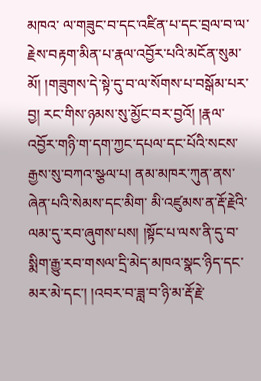མཁའ་ ལ་གཟུང་བ་དང་འཛིན་པ་དང་བྲལ་བ་ལ་རྗེས་བརྟག་མིན་པ་རྣལ་འབྱོར་པའི་མངོན་སུམ་མོ། །གཟུགས་དེ་སྟེ་དུ་བ་ལ་སོགས་པ་བསྒོམ་པར་བྱ། རང་གིས་ཉམས་སུ་མྱོང་བར་བྱའོ། །རྣལ་འབྱོར་གཉི་ག་དག་ཀྱང་དཔལ་དང་པོའི་སངས་རྒྱས་སུ་བཀའ་སྩལ་པ། ནམ་མཁར་ཀུན་ནས་ཞེན་པའི་སེམས་དང་མིག་ མི་འཛུམས་ན་རྡོ་རྗེའི་ལམ་དུ་རབ་ཞུགས་པས། །སྟོང་པ་ལས་ནི་དུ་བ་སྨིག་རྒྱུ་རབ་གསལ་དྲི་མེད་མཁའ་སྣང་ཉིད་དང་མར་མེ་དང་། །འབར་བ་ཟླ་བ་ཉི་མ་རྡོ་རྗེ་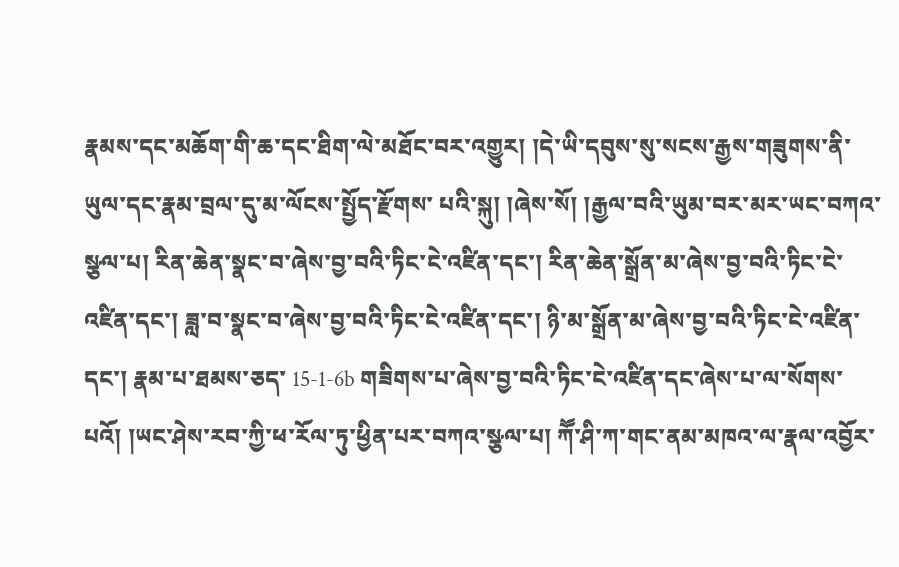རྣམས་དང་མཆོག་གི་ཆ་དང་ཐིག་ལེ་མཐོང་བར་འགྱུར། །དེ་ཡི་དབུས་སུ་སངས་རྒྱས་གཟུགས་ནི་ཡུལ་དང་རྣམ་བྲལ་དུ་མ་ལོངས་སྤྱོད་རྫོགས་ པའི་སྐུ། །ཞེས་སོ། །རྒྱལ་བའི་ཡུམ་བར་མར་ཡང་བཀའ་སྩལ་པ། རིན་ཆེན་སྣང་བ་ཞེས་བྱ་བའི་ཏིང་ངེ་འཛིན་དང་། རིན་ཆེན་སྒྲོན་མ་ཞེས་བྱ་བའི་ཏིང་ངེ་འཛིན་དང་། ཟླ་བ་སྣང་བ་ཞེས་བྱ་བའི་ཏིང་ངེ་འཛིན་དང་། ཉི་མ་སྒྲོན་མ་ཞེས་བྱ་བའི་ཏིང་ངེ་འཛིན་དང་། རྣམ་པ་ཐམས་ཅད་ 15-1-6b གཟིགས་པ་ཞེས་བྱ་བའི་ཏིང་ངེ་འཛིན་དང་ཞེས་པ་ལ་སོགས་པའོ། །ཡང་ཤེས་རབ་ཀྱི་ཕ་རོལ་ཏུ་ཕྱིན་པར་བཀའ་སྩལ་པ། ཀཽ་ཤི་ཀ་གང་ནམ་མཁའ་ལ་རྣལ་འབྱོར་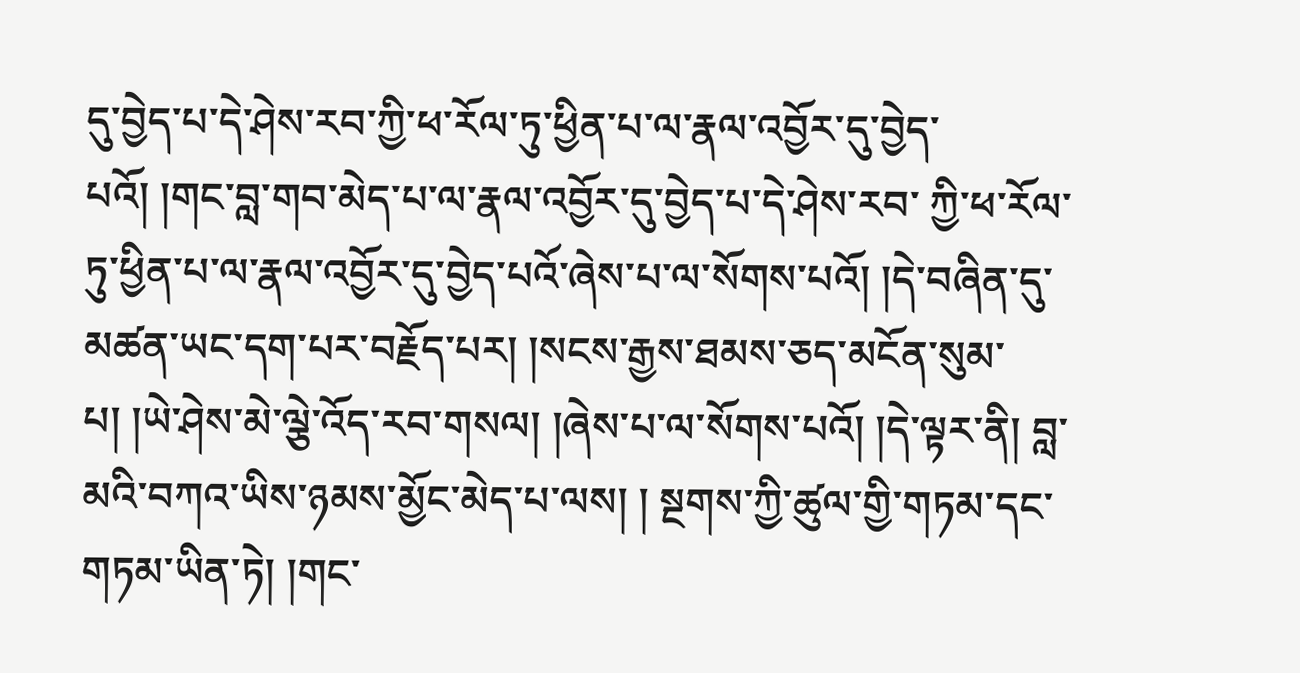དུ་བྱེད་པ་དེ་ཤེས་རབ་ཀྱི་ཕ་རོལ་ཏུ་ཕྱིན་པ་ལ་རྣལ་འབྱོར་དུ་བྱེད་པའོ། །གང་བླ་གབ་མེད་པ་ལ་རྣལ་འབྱོར་དུ་བྱེད་པ་དེ་ཤེས་རབ་ ཀྱི་ཕ་རོལ་ཏུ་ཕྱིན་པ་ལ་རྣལ་འབྱོར་དུ་བྱེད་པའོ་ཞེས་པ་ལ་སོགས་པའོ། །དེ་བཞིན་དུ་མཚན་ཡང་དག་པར་བརྗོད་པར། །སངས་རྒྱས་ཐམས་ཅད་མངོན་སུམ་པ། །ཡེ་ཤེས་མེ་ལྕེ་འོད་རབ་གསལ། །ཞེས་པ་ལ་སོགས་པའོ། །དེ་ལྟར་ནི། བླ་མའི་བཀའ་ཡིས་ཉམས་མྱོང་མེད་པ་ལས། ། སྔགས་ཀྱི་ཚུལ་གྱི་གཏམ་དང་གཏམ་ཡིན་ཏེ། །གང་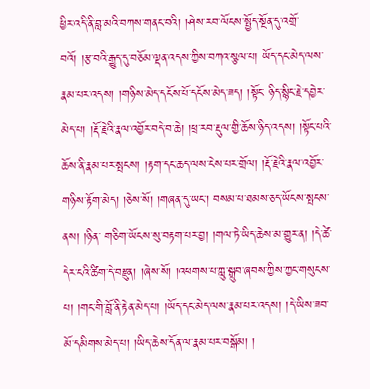ཕྱིར་འདི་ནི་བླ་མའི་བཀས་གནང་བའི། །ཤེས་རབ་ལོངས་སྤྱོད་སྔོན་དུ་འགྲོ་བའོ། །རྩ་བའི་རྒྱུད་དུ་བཅོམ་ལྡན་འདས་ཀྱིས་བཀའ་སྩལ་པ། ཡོད་དང་མེད་ལས་རྣམ་པར་འདས། །གཉིས་མེད་དངོས་པོ་དངོས་མེད་ཟད། །སྟོང་ ཉིད་སྙིང་རྗེ་དབྱེར་མེད་པ། །རྡོ་རྗེའི་རྣལ་འབྱོར་བདེ་བ་ཆེ། །ཕྲ་རབ་རྡུལ་གྱི་ཆོས་ཉིད་འདས། །སྟོང་པའི་ཆོས་ནི་རྣམ་པར་སྤངས། །རྟག་དང་ཆད་ལས་ངེས་པར་གྲོལ། །རྡོ་རྗེའི་རྣལ་འབྱོར་གཉིས་རྟོག་མེད། །ཅེས་སོ། །གཞན་དུ་ཡང་། བསམ་པ་ཐམས་ཅད་ཡོངས་སྤངས་ནས། །ཉིན་ གཅིག་ཡོངས་སུ་བརྟག་པར་བྱ། །གལ་ཏེ་ཡིད་ཆེས་མ་གྱུར་ན། །དེ་ཚེ་དེར་ངའི་ཚིག་དེ་བརྫུན། །ཞེས་སོ། །འཕགས་པ་ཀླུ་སྒྲུབ་ཞབས་ཀྱིས་ཀྱང་གསུངས་པ། །གང་གི་བློ་ནི་རྟེན་མེད་པ། །ཡོད་དང་མེད་ལས་རྣམ་པར་འདས། །དེ་ཡིས་ཟབ་མོ་དམིགས་མེད་པ། །ཡིད་ཆེས་དོན་ལ་རྣམ་པར་བསྒོམ། །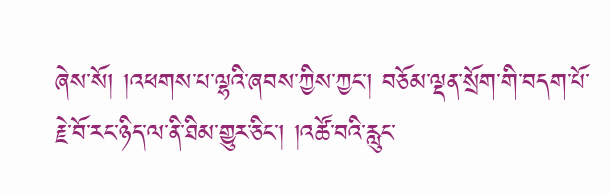ཞེས་སོ། །འཕགས་པ་ལྷའི་ཞབས་ཀྱིས་ཀྱང་། བཅོམ་ལྡན་སྲོག་གི་བདག་པོ་རྗེ་བོ་རང་ཉིད་ལ་ནི་ཐིམ་གྱུར་ཅིང་། །འཚོ་བའི་རླུང་